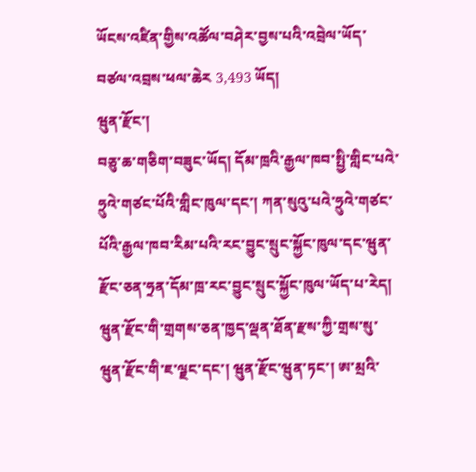ཡོངས་འཛིན་གྱིས་འཚོལ་བཤེར་བྱས་པའི་འབྲེལ་ཡོད་བཙལ་འབྲས་ཕལ་ཆེར 3,493 ཡོད།
ཝུན་རྫོང་།
བཅུ་ཆ་གཅིག་བཟུང་ཡོད། དོམ་ཁྲའི་རྒྱལ་ཁབ་སྤྱི་གླིང་པའེ་ཧྲུའེ་གཙང་པོའི་གླིང་ཁུལ་དང་། ཀན་སུའུ་པའེ་ཧྲུའེ་གཙང་པོའི་རྒྱལ་ཁབ་རིམ་པའི་རང་བྱུང་སྲུང་སྐྱོང་ཁུལ་དང་ཝུན་རྫོང་ཅན་ཧྲན་དོམ་ཁྲ་རང་བྱུང་སྲུང་སྐྱོང་ཁུལ་ཡོད་པ་རེད། ཝུན་རྫོང་གི་གྲགས་ཅན་ཁྱད་ལྡན་ཐོན་རྫས་ཀྱི་གྲས་སུ་ཝུན་རྫོང་གི་ཇ་ལྗང་དང་། ཝུན་རྫོང་ཝུན་ཏང་། ཨ་མྲའི་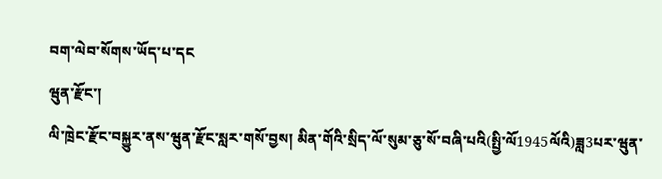བག་ལེབ་སོགས་ཡོད་པ་དང
ཝུན་རྫོང་།
ལི་ཁྲེང་རྫོང་བསྐྱུར་ནས་ཝུན་རྫོང་སླར་གསོ་བྱས། མིན་གོའི་སྲིད་ལོ་སུམ་ཅུ་སོ་བཞི་པའི(སྤྱི་ལོ1945ལོའི)ཟླ3པར་ཝུན་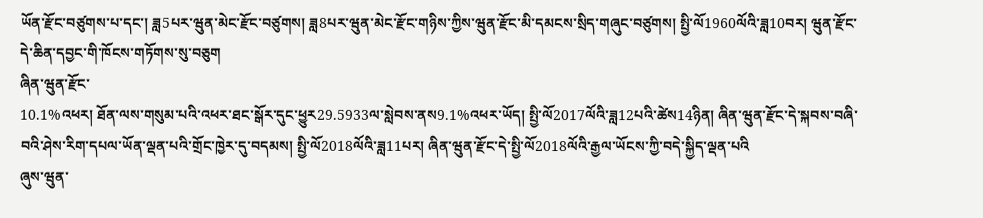ཡོན་རྫོང་བཙུགས་པ་དང་། ཟླ5པར་ཝུན་མེང་རྫོང་བཙུགས། ཟླ8པར་ཝུན་མེང་རྫོང་གཉིས་ཀྱིས་ཝུན་རྫོང་མི་དམངས་སྲིད་གཞུང་བཙུགས། སྤྱི་ལོ1960ལོའི་ཟླ10བར། ཝུན་རྫོང་དེ་ཆིན་དབྱང་གི་ཁོངས་གཏོགས་སུ་བཅུག
ཞིན་ཝུན་རྫོང་
10.1%འཕར། ཐོན་ལས་གསུམ་པའི་འཕར་ཐང་སྒོར་དུང་ཕྱུར29.5933ལ་སླེབས་ནས9.1%འཕར་ཡོད། སྤྱི་ལོ2017ལོའི་ཟླ12པའི་ཚེས14ཉིན། ཞིན་ཝུན་རྫོང་དེ་སྐབས་བཞི་བའི་ཤེས་རིག་དཔལ་ཡོན་ལྡན་པའི་གྲོང་ཁྱེར་དུ་བདམས། སྤྱི་ལོ2018ལོའི་ཟླ11པར། ཞིན་ཝུན་རྫོང་དེ་སྤྱི་ལོ2018ལོའི་རྒྱལ་ཡོངས་ཀྱི་བདེ་སྐྱིད་ལྡན་པའི
ཞུས་ཝུན་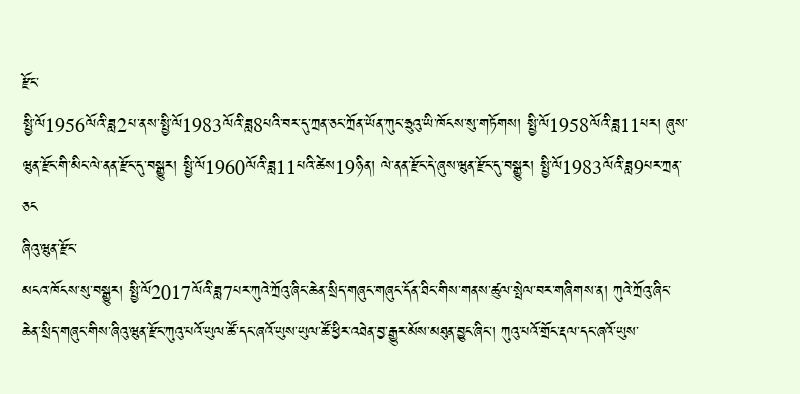རྫོང་
སྤྱི་ལོ1956ལོའི་ཟླ2པ་ནས་སྤྱི་ལོ1983ལོའི་ཟླ8པའི་བར་དུ་ཀྲན་ཅང་ཀྲོན་ཡོན་ཀུང་ཧྲུའུ་ཡི་ཁོངས་སུ་གཏོགས། སྤྱི་ལོ1958ལོའི་ཟླ11པར། ཞུས་ཝུན་རྫོང་གི་མིང་ལེ་ནན་རྫོང་དུ་བསྒྱུར། སྤྱི་ལོ1960ལོའི་ཟླ11པའི་ཚེས19ཉིན། ལེ་ནན་རྫོང་དེ་ཞུས་ཝུན་རྫོང་དུ་བསྒྱུར། སྤྱི་ལོ1983ལོའི་ཟླ9པར་ཀྲན་ཅང
ཞིའུ་ཝུན་རྫོང་
མངའ་ཁོངས་སུ་བསྒྱུར། སྤྱི་ལོ2017ལོའི་ཟླ7པར་ཀུའེ་ཀྲོའུ་ཞིང་ཆེན་སྲིད་གཞུང་གཞུང་དོན་ཐིང་གིས་གནས་ཚུལ་སྤེལ་བར་གཞིགས་ན། ཀུའེ་ཀྲོའུ་ཞིང་ཆེན་སྲིད་གཞུང་གིས་ཞིའུ་ཝུན་རྫོང་ཀུའུ་པའོ་ཡུལ་ཚོ་དང་ཞའོ་ཡུས་ཡུལ་ཚོ་ཕྱིར་འཐེན་བྱ་རྒྱུར་མོས་མཐུན་བྱུང་ཞིང་། ཀུའུ་པའོ་གྲོང་རྡལ་དང་ཞའོ་ཡུས་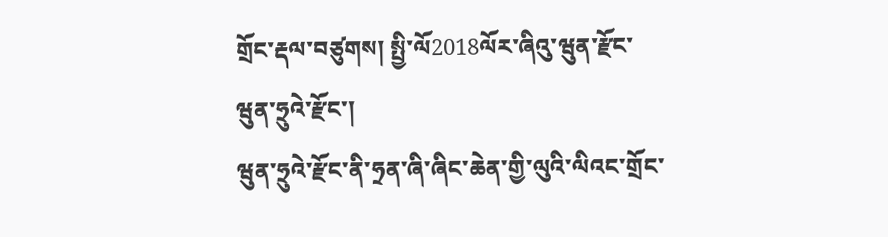གྲོང་རྡལ་བཙུགས། སྤྱི་ལོ2018ལོར་ཞིའུ་ཝུན་རྫོང་
ཝུན་ཧྲུའེ་རྫོང་།
ཝུན་ཧྲུའེ་རྫོང་ནི་ཧྲན་ཞི་ཞིང་ཆེན་གྱི་ལུའི་ལིའང་གྲོང་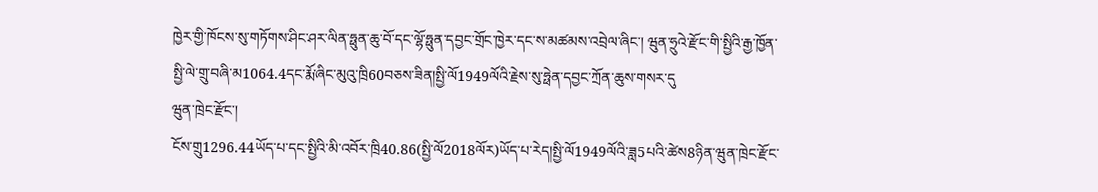ཁྱེར་གྱི་ཁོངས་སུ་གཏོགས་ཤིང་ཤར་ལིན་ཧྥུན་ཆུ་བོ་དང་ལྷོ་ཧྥུན་དབྱང་གྲོང་ཁྱེར་དང་ས་མཚམས་འབྲེལ་ཞིང་། ཝུན་ཧྲུའེ་རྫོང་གི་སྤྱིའི་རྒྱ་ཁྱོན་སྤྱི་ལེ་གྲུ་བཞི་མ1064.4དང་རྨོ་ཞིང་མུའུ་ཁྲི60བཅས་ཟིན།སྤྱི་ལོ1949ལོའི་རྗེས་སུ་ཧྥེན་དབྱང་ཀྲོན་ཆུས་གསར་དུ
ཝུན་ཁྲེང་རྫོང་།
ངོས་གྲུ1296.44ཡོད་པ་དང་སྤྱིའི་མི་འབོར་ཁྲི40.86(སྤྱི་ལོ2018ལོར)ཡོད་པ་རེད།སྤྱི་ལོ1949ལོའི་ཟླ5པའི་ཚེས8ཉིན་ཝུན་ཁྲེང་རྫོང་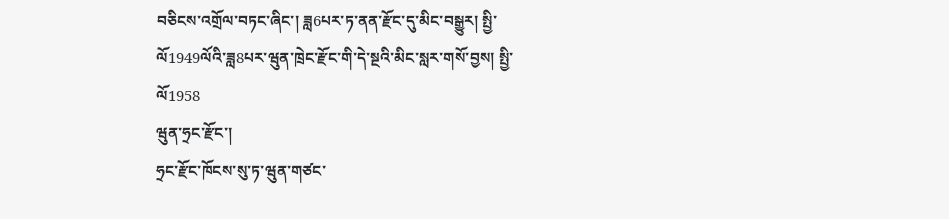བཅིངས་འགྲོལ་བཏང་ཞིང་། ཟླ6པར་ཏ་ནན་རྫོང་དུ་མིང་བསྒྱུར། སྤྱི་ལོ1949ལོའི་ཟླ8པར་ཝུན་ཁྲེང་རྫོང་གི་དེ་སྔའི་མིང་སླར་གསོ་བྱས། སྤྱི་ལོ1958
ཝུན་ཧྲང་རྫོང་།
ཧྲང་རྫོང་ཁོངས་སུ་ཏ་ཝུན་གཙང་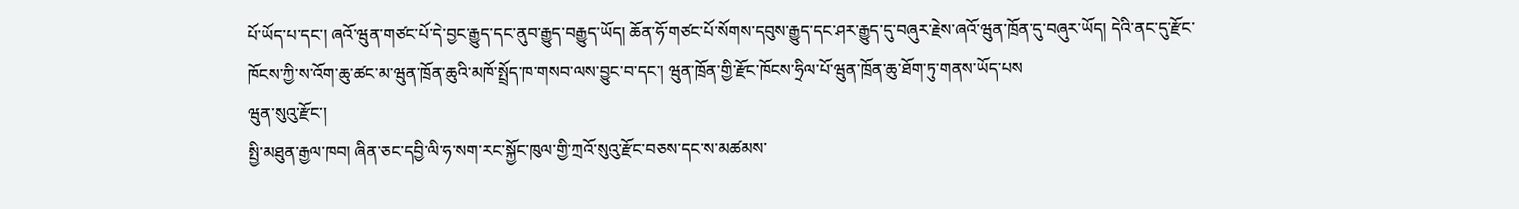པོ་ཡོད་པ་དང་། ཞའོ་ཝུན་གཙང་པོ་དེ་བྱང་རྒྱུད་དང་ནུབ་རྒྱུད་བརྒྱུད་ཡོད། ཆོན་ཧོ་གཙང་པོ་སོགས་དབུས་རྒྱུད་དང་ཤར་རྒྱུད་དུ་བཞུར་རྗེས་ཞའོ་ཝུན་ཁྲོན་དུ་བཞུར་ཡོད། དེའི་ནང་དུ་རྫོང་ཁོངས་ཀྱི་ས་འོག་ཆུ་ཚང་མ་ཝུན་ཁྲོན་ཆུའི་མཁོ་སྤྲོད་ཁ་གསབ་ལས་བྱུང་བ་དང་། ཝུན་ཁྲོན་གྱི་རྫོང་ཁོངས་ཧྲིལ་པོ་ཝུན་ཁྲོན་ཆུ་ཐོག་ཏུ་གནས་ཡོད་པས
ཝུན་སུའུ་རྫོང་།
སྤྱི་མཐུན་རྒྱལ་ཁབ། ཞིན་ཅང་དབྱི་ལི་ཧ་སག་རང་སྐྱོང་ཁུལ་གྱི་ཀྲའོ་སུའུ་རྫོང་བཅས་དང་ས་མཚམས་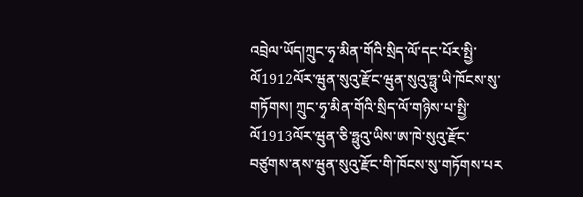འབྲེལ་ཡོད།ཀྲུང་ཧྭ་མིན་གོའི་སྲིད་ལོ་དང་པོར་སྤྱི་ལོ1912ལོར་ཝུན་སུའུ་རྫོང་ཝུན་སུའུ་ཧྥུ་ཡི་ཁོངས་སུ་གཏོགས། ཀྲུང་ཧྭ་མིན་གོའི་སྲིད་ལོ་གཉིས་པ་སྤྱི་ལོ1913ལོར་ཝུན་ཅི་ཧྥུའུ་ཡིས་ཨ་ཁེ་སུའུ་རྫོང་བཙུགས་ནས་ཝུན་སུའུ་རྫོང་གི་ཁོངས་སུ་གཏོགས་པར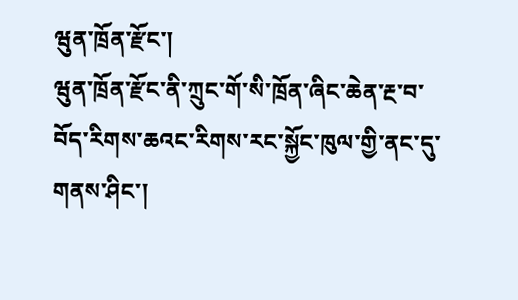ཝུན་ཁྲོན་རྫོང་།
ཝུན་ཁྲོན་རྫོང་ནི་ཀྲུང་གོ་སི་ཁྲོན་ཞིང་ཆེན་རྔ་བ་བོད་རིགས་ཆའང་རིགས་རང་སྐྱོང་ཁུལ་གྱི་ནང་དུ་གནས་ཤིང་།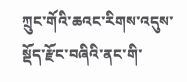ཀྲུང་གོའི་ཆའང་རིགས་འདུས་སྡོད་རྫོང་བཞིའི་ནང་གི་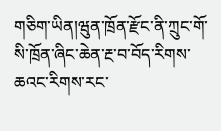གཅིག་ཡིན།ཝུན་ཁྲོན་རྫོང་ནི་ཀྲུང་གོ་སི་ཁྲོན་ཞིང་ཆེན་རྔ་བ་བོད་རིགས་ཆའང་རིགས་རང་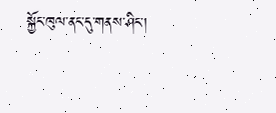སྐྱོང་ཁུལ་ནང་དུ་གནས་ཤིང་།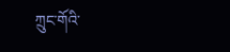ཀྲུང་གོའི་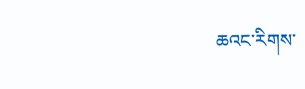ཆའང་རིགས་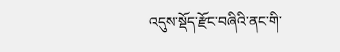འདུས་སྡོད་རྫོང་བཞིའི་ནང་གི་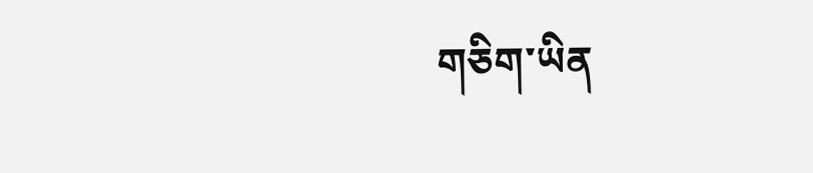གཅིག་ཡིན